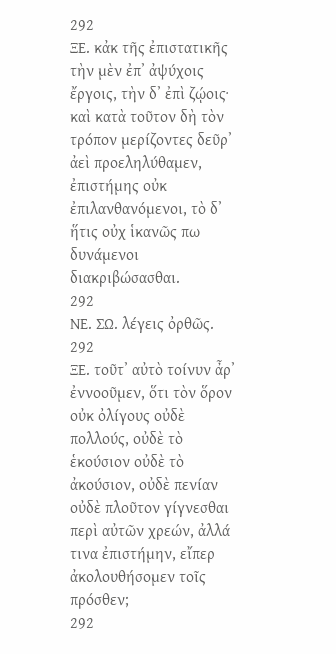292
ΞΕ. κἀκ τῆς ἐπιστατικῆς τὴν μὲν ἐπʼ ἀψύχοις ἔργοις, τὴν δʼ ἐπὶ ζῴοις· καὶ κατὰ τοῦτον δὴ τὸν τρόπον μερίζοντες δεῦρʼ ἀεὶ προεληλύθαμεν, ἐπιστήμης οὐκ ἐπιλανθανόμενοι, τὸ δʼ ἥτις οὐχ ἱκανῶς πω δυνάμενοι διακριβώσασθαι.
292
ΝΕ. ΣΩ. λέγεις ὀρθῶς.
292
ΞΕ. τοῦτʼ αὐτὸ τοίνυν ἆρʼ ἐννοοῦμεν, ὅτι τὸν ὅρον οὐκ ὀλίγους οὐδὲ πολλούς, οὐδὲ τὸ ἑκούσιον οὐδὲ τὸ ἀκούσιον, οὐδὲ πενίαν οὐδὲ πλοῦτον γίγνεσθαι περὶ αὐτῶν χρεών, ἀλλά τινα ἐπιστήμην, εἴπερ ἀκολουθήσομεν τοῖς πρόσθεν;
292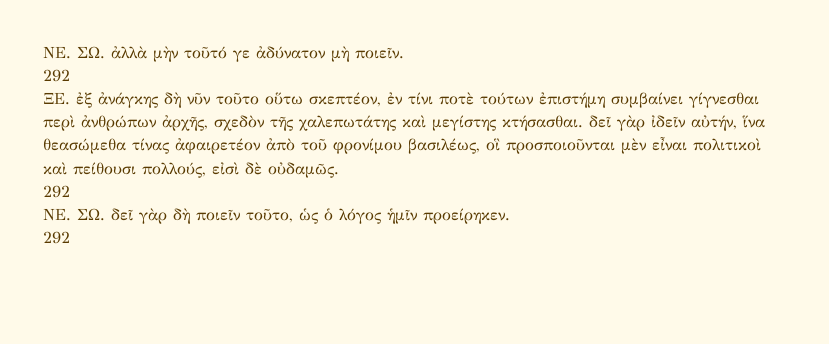ΝΕ. ΣΩ. ἀλλὰ μὴν τοῦτό γε ἀδύνατον μὴ ποιεῖν.
292
ΞΕ. ἐξ ἀνάγκης δὴ νῦν τοῦτο οὕτω σκεπτέον, ἐν τίνι ποτὲ τούτων ἐπιστήμη συμβαίνει γίγνεσθαι περὶ ἀνθρώπων ἀρχῆς, σχεδὸν τῆς χαλεπωτάτης καὶ μεγίστης κτήσασθαι. δεῖ γὰρ ἰδεῖν αὐτήν, ἵνα θεασώμεθα τίνας ἀφαιρετέον ἀπὸ τοῦ φρονίμου βασιλέως, οἳ προσποιοῦνται μὲν εἶναι πολιτικοὶ καὶ πείθουσι πολλούς, εἰσὶ δὲ οὐδαμῶς.
292
ΝΕ. ΣΩ. δεῖ γὰρ δὴ ποιεῖν τοῦτο, ὡς ὁ λόγος ἡμῖν προείρηκεν.
292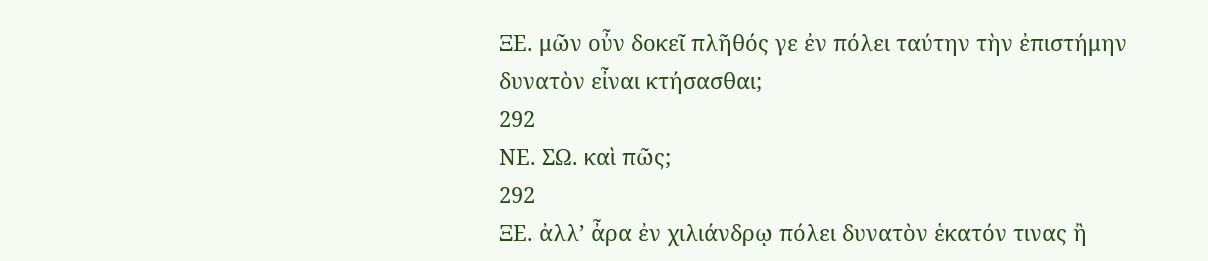ΞΕ. μῶν οὖν δοκεῖ πλῆθός γε ἐν πόλει ταύτην τὴν ἐπιστήμην δυνατὸν εἶναι κτήσασθαι;
292
ΝΕ. ΣΩ. καὶ πῶς;
292
ΞΕ. ἀλλʼ ἆρα ἐν χιλιάνδρῳ πόλει δυνατὸν ἑκατόν τινας ἢ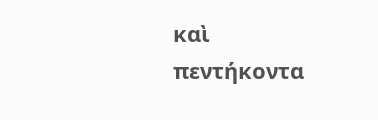καὶ πεντήκοντα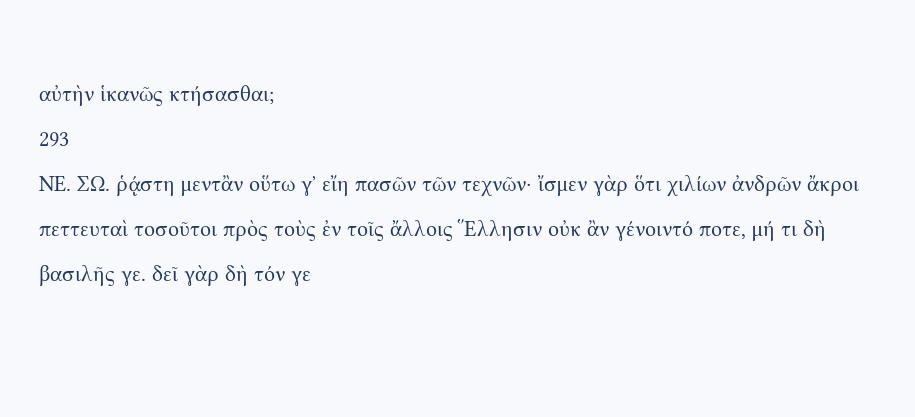αὐτὴν ἱκανῶς κτήσασθαι;
293
ΝΕ. ΣΩ. ῥᾴστη μεντἂν οὕτω γʼ εἴη πασῶν τῶν τεχνῶν· ἴσμεν γὰρ ὅτι χιλίων ἀνδρῶν ἄκροι πεττευταὶ τοσοῦτοι πρὸς τοὺς ἐν τοῖς ἄλλοις Ἕλλησιν οὐκ ἂν γένοιντό ποτε, μή τι δὴ βασιλῆς γε. δεῖ γὰρ δὴ τόν γε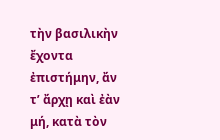τὴν βασιλικὴν ἔχοντα ἐπιστήμην, ἄν τʼ ἄρχῃ καὶ ἐὰν μή, κατὰ τὸν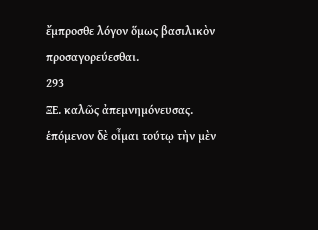ἔμπροσθε λόγον ὅμως βασιλικὸν προσαγορεύεσθαι.
293
ΞΕ. καλῶς ἀπεμνημόνευσας. ἑπόμενον δὲ οἶμαι τούτῳ τὴν μὲν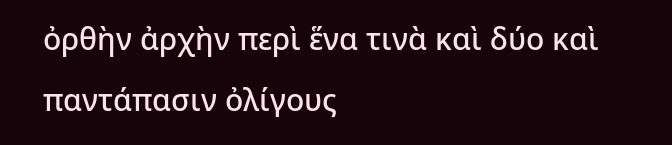ὀρθὴν ἀρχὴν περὶ ἕνα τινὰ καὶ δύο καὶ παντάπασιν ὀλίγους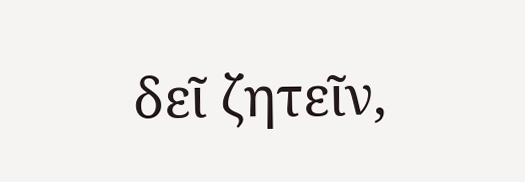δεῖ ζητεῖν,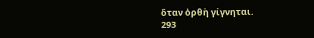ὅταν ὀρθὴ γίγνηται.
293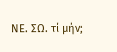ΝΕ. ΣΩ. τί μήν;